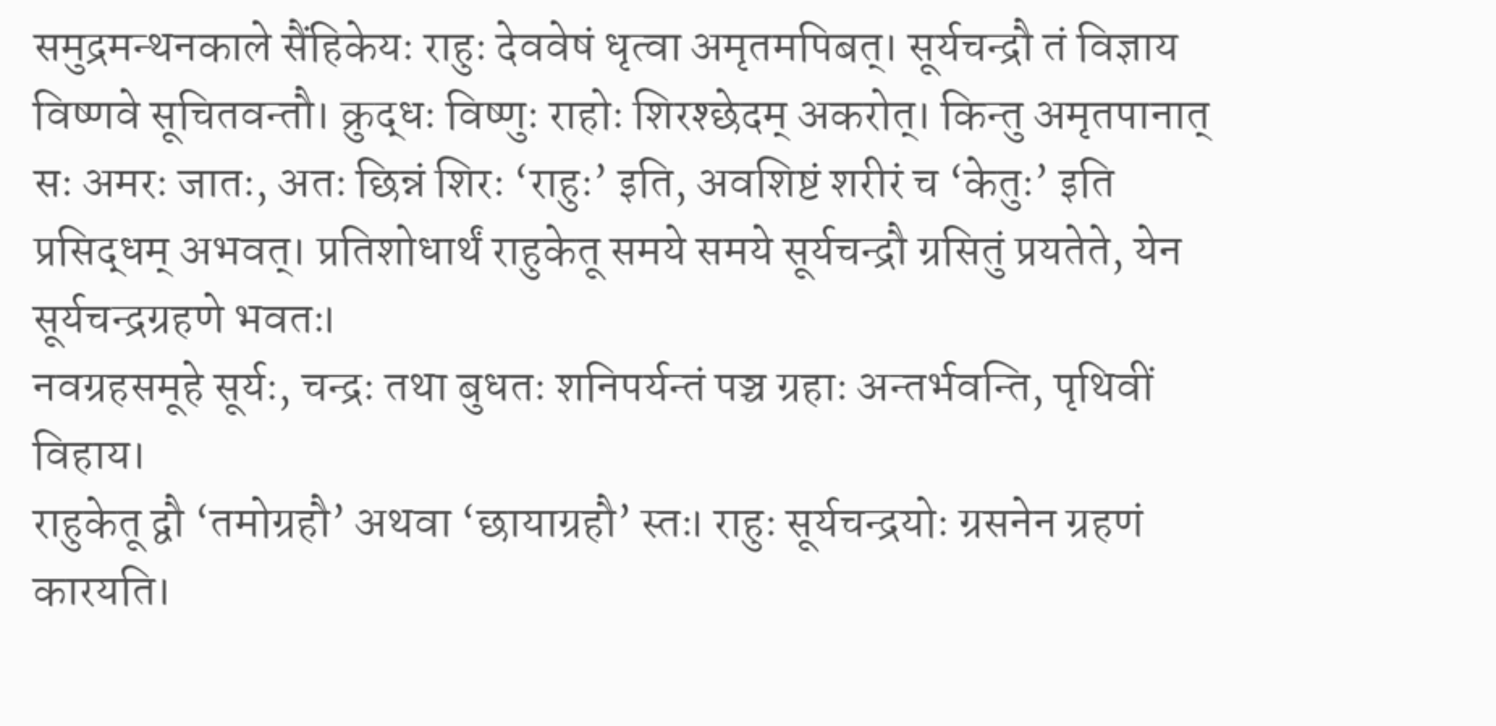समुद्रमन्थनकाले सैंहिकेयः राहुः देववेषं धृत्वा अमृतमपिबत्। सूर्यचन्द्रौ तं विज्ञाय विष्णवे सूचितवन्तौ। क्रुद्धः विष्णुः राहोः शिरश्छेदम् अकरोत्। किन्तु अमृतपानात् सः अमरः जातः, अतः छिन्नं शिरः ‘राहुः’ इति, अवशिष्टं शरीरं च ‘केतुः’ इति प्रसिद्धम् अभवत्। प्रतिशोधार्थं राहुकेतू समये समये सूर्यचन्द्रौ ग्रसितुं प्रयतेते, येन सूर्यचन्द्रग्रहणे भवतः।
नवग्रहसमूहे सूर्यः, चन्द्रः तथा बुधतः शनिपर्यन्तं पञ्च ग्रहाः अन्तर्भवन्ति, पृथिवीं विहाय।
राहुकेतू द्वौ ‘तमोग्रहौ’ अथवा ‘छायाग्रहौ’ स्तः। राहुः सूर्यचन्द्रयोः ग्रसनेन ग्रहणं कारयति।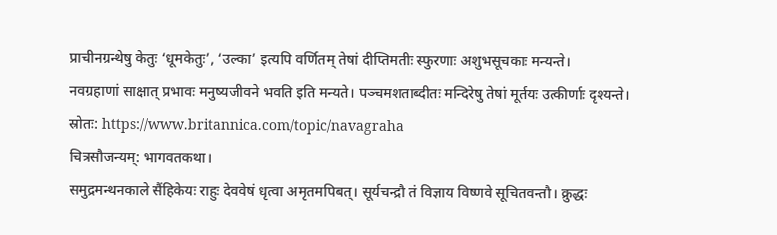प्राचीनग्रन्थेषु केतुः ‘धूमकेतुः’, ‘उल्का’ इत्यपि वर्णितम् तेषां दीप्तिमतीः स्फुरणाः अशुभसूचकाः मन्यन्ते।
नवग्रहाणां साक्षात् प्रभावः मनुष्यजीवने भवति इति मन्यते। पञ्चमशताब्दीतः मन्दिरेषु तेषां मूर्तयः उत्कीर्णाः दृश्यन्ते।
स्रोतः: https://www.britannica.com/topic/navagraha
चित्रसौजन्यम्: भागवतकथा।
समुद्रमन्थनकाले सैंहिकेयः राहुः देववेषं धृत्वा अमृतमपिबत्। सूर्यचन्द्रौ तं विज्ञाय विष्णवे सूचितवन्तौ। क्रुद्धः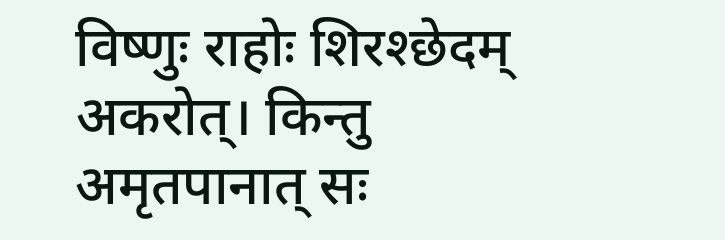विष्णुः राहोः शिरश्छेदम् अकरोत्। किन्तु अमृतपानात् सः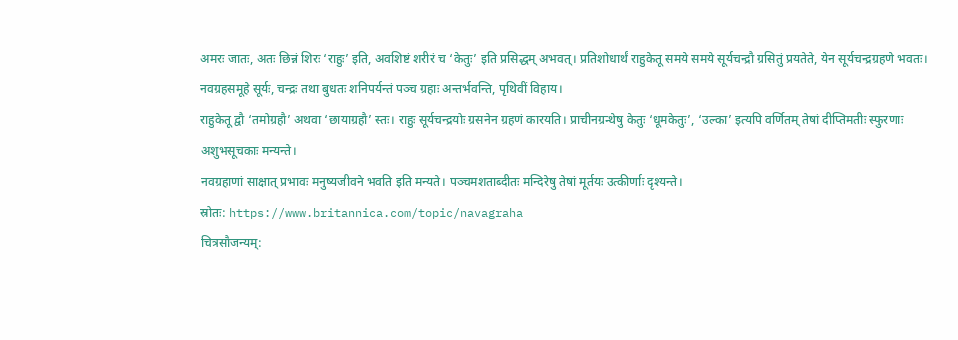अमरः जातः, अतः छिन्नं शिरः ‘राहुः’ इति, अवशिष्टं शरीरं च ‘केतुः’ इति प्रसिद्धम् अभवत्। प्रतिशोधार्थं राहुकेतू समये समये सूर्यचन्द्रौ ग्रसितुं प्रयतेते, येन सूर्यचन्द्रग्रहणे भवतः।
नवग्रहसमूहे सूर्यः, चन्द्रः तथा बुधतः शनिपर्यन्तं पञ्च ग्रहाः अन्तर्भवन्ति, पृथिवीं विहाय।
राहुकेतू द्वौ ‘तमोग्रहौ’ अथवा ‘छायाग्रहौ’ स्तः। राहुः सूर्यचन्द्रयोः ग्रसनेन ग्रहणं कारयति। प्राचीनग्रन्थेषु केतुः ‘धूमकेतुः’, ‘उल्का’ इत्यपि वर्णितम् तेषां दीप्तिमतीः स्फुरणाः अशुभसूचकाः मन्यन्ते।
नवग्रहाणां साक्षात् प्रभावः मनुष्यजीवने भवति इति मन्यते। पञ्चमशताब्दीतः मन्दिरेषु तेषां मूर्तयः उत्कीर्णाः दृश्यन्ते।
स्रोतः: https://www.britannica.com/topic/navagraha
चित्रसौजन्यम्: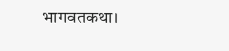भागवतकथा।